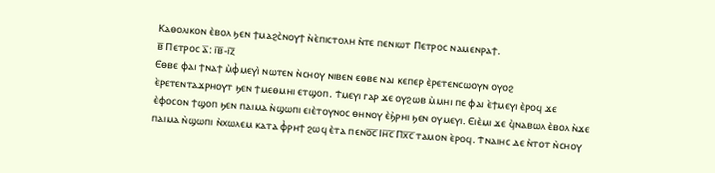Ⲕⲁⲑⲟⲗⲓⲕⲟⲛ ⲉ̀ⲃⲟⲗ ϧⲉⲛ ϯⲙⲁϩⲥ̀ⲛⲟⲩϯ ⲛ̀ⲉ̀ⲡⲓⲥⲧⲟⲗⲏ ⲛ̀ⲧⲉ ⲡⲉⲛⲓⲱⲧ Ⲡⲉⲧⲣⲟⲥ ⲛⲁⲙⲉⲛⲣⲁϯ.
ⲃ̅ Ⲡⲉⲧⲣⲟⲥ ⲁ̅: ⲓ̅ⲃ̅-ⲓ̅ⲍ̅
Ⲉⲑⲃⲉ ⲫⲁⲓ ϯⲛⲁϯ ⲙ̀ⲫ̀ⲙⲉⲩⲓ̀ ⲛⲱⲧⲉⲛ ⲛ̀ⲥⲏⲟⲩ ⲛⲓⲃⲉⲛ ⲉⲑⲃⲉ ⲛⲁⲓ ⲕⲉⲡⲉⲣ ⲉ̀ⲣⲉⲧⲉⲛⲥⲱⲟⲩⲛ ⲟⲩⲟϩ ⲉ̀ⲣⲉⲧⲉⲛⲧⲁϫⲣⲏⲟⲩⲧ ϧⲉⲛ ϯⲙⲉⲑⲙⲏⲓ ⲉⲧϣⲟⲡ. Ϯⲙⲉⲩⲓ ⲅⲁⲣ ϫⲉ ⲟⲩϩⲱⲃ ⲙ̀ⲙⲏⲓ ⲡⲉ ⲫⲁⲓ ⲉ̀ϯⲙⲉⲩⲓ ⲉ̀ⲣⲟϥ ϫⲉ ⲉ̀ⲫⲟⲥⲟⲛ ϯϣⲟⲡ ϧⲉⲛ ⲡⲁⲓⲙⲁ ⲛ̀ϣⲱⲡⲓ ⲉⲓⲉ̀ⲧⲟⲩⲛⲟⲥ ⲑⲏⲛⲟⲩ ⲉ̀ϧ̀ⲣⲏⲓ ϧⲉⲛ ⲟⲩⲙⲉⲩⲓ. Ⲉⲓⲉ̀ⲙⲓ ϫⲉ ϥ̀ⲛⲁⲃⲱⲗ ⲉ̀ⲃⲟⲗ ⲛ̀ϫⲉ ⲡⲁⲓⲙⲁ ⲛ̀ϣⲱⲡⲓ ⲛ̀ⲭⲱⲗⲉⲙ ⲕⲁⲧⲁ ⲫ̀ⲣⲏϯ ϩⲱϥ ⲉ̀ⲧⲁ ⲡⲉⲛⲟ̅ⲥ̅ Ⲓⲏ̅ⲥ̅ Ⲡⲭ̅ⲥ̅ ⲧⲁⲙⲟⲛ ⲉ̀ⲣⲟϥ. Ϯⲛⲁⲓⲏⲥ ⲇⲉ ⲛ̀ⲧⲟⲧ ⲛ̀ⲥⲏⲟⲩ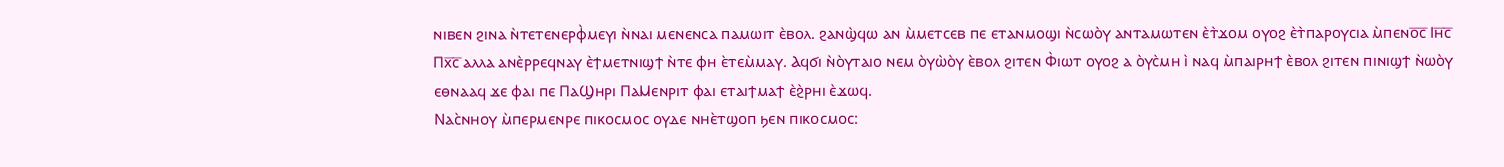ⲛⲓⲃⲉⲛ ϩⲓⲛⲁ ⲛ̀ⲧⲉⲧⲉⲛⲉⲣⲫ̀ⲙⲉⲩⲓ ⲛ̀ⲛⲁⲓ ⲙⲉⲛⲉⲛⲥⲁ ⲡⲁⲙⲱⲓⲧ ⲉ̀ⲃⲟⲗ. ϩⲁⲛϣ̀ϥⲱ ⲁⲛ ⲙ̀ⲙⲉⲧⲥⲉⲃ ⲡⲉ ⲉⲧⲁⲛⲙⲟϣⲓ ⲛ̀ⲥⲱⲟ̀ⲩ ⲁⲛⲧⲁⲙⲱⲧⲉⲛ ⲉ̀ⲧ̀ϫⲟⲙ ⲟⲩⲟϩ ⲉ̀ⲧ̀ⲡⲁⲣⲟⲩⲥⲓⲁ ⲙ̀ⲡⲉⲛⲟ̅ⲥ̅ Ⲓⲏ̅ⲥ̅ Ⲡⲭ̅ⲥ̅ ⲁⲗⲗⲁ ⲁⲛⲉ̀ⲣⲣⲉϥⲛⲁⲩ ⲉ̀ϯⲙⲉⲧⲛⲓϣϯ ⲛ̀ⲧⲉ ⲫⲏ ⲉ̀ⲧⲉⲙ̀ⲙⲁⲩ. Ⲁϥϭⲓ ⲛ̀ⲟ̀ⲩⲧⲁⲓⲟ ⲛⲉⲙ ⲟ̀ⲩⲱ̀ⲟ̀ⲩ ⲉ̀ⲃⲟⲗ ϩⲓⲧⲉⲛ Ⲫ̀ⲓⲱⲧ ⲟⲩⲟϩ ⲁ ⲟ̀ⲩⲥ̀ⲙⲏ ⲓ̀ ⲛⲁϥ ⲙ̀ⲡⲁⲓⲣⲏϯ ⲉ̀ⲃⲟⲗ ϩⲓⲧⲉⲛ ⲡⲓⲛⲓϣϯ ⲛ̀ⲱⲟ̀ⲩ ⲉⲑⲛⲁⲁϥ ϫⲉ ⲫⲁⲓ ⲡⲉ ⲠⲁϢⲏⲣⲓ ⲠⲁⲘⲉⲛⲣⲓⲧ ⲫⲁⲓ ⲉⲧⲁⲓϯⲙⲁϯ ⲉ̀ϩ̀ⲣⲏⲓ ⲉ̀ϫⲱϥ.
Ⲛⲁⲥ̀ⲛⲏⲟⲩ ⲙ̀ⲡⲉⲣⲙⲉⲛⲣⲉ ⲡⲓⲕⲟⲥⲙⲟⲥ ⲟⲩⲇⲉ ⲛⲏⲉ̀ⲧϣⲟⲡ ϧⲉⲛ ⲡⲓⲕⲟⲥⲙⲟⲥ: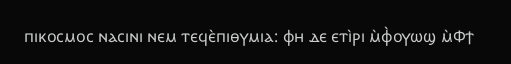ⲡⲓⲕⲟⲥⲙⲟⲥ ⲛⲁⲥⲓⲛⲓ ⲛⲉⲙ ⲧⲉϥⲉ̀ⲡⲓⲑⲩⲙⲓⲁ: ⲫⲏ ⲇⲉ ⲉⲧⲓ̀ⲣⲓ ⲙ̀ⲫ̀ⲟⲩⲱϣ ⲙ̀Ⲫϯ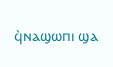ϥ̀ⲛⲁϣⲱⲡⲓ ϣⲁ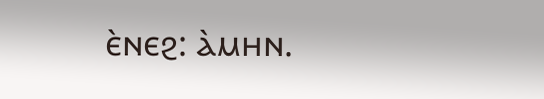ⲉ̀ⲛⲉϩ: ⲁ̀ⲙⲏⲛ.